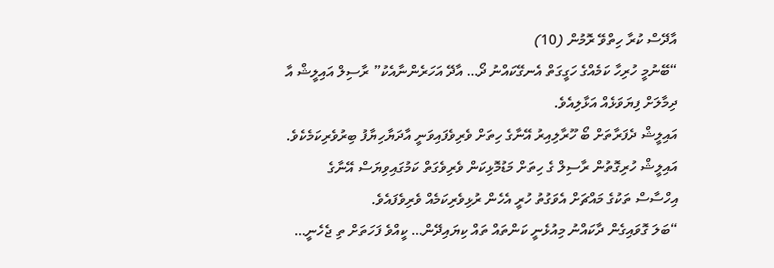އާދޭސް ކުރާ ހިތްވޭ ރޮމުން (10)
“ބޭނުމީ ހުރިހާ ކަމެއްގެ ހަގީގަތް އެނގޭކައްނު ދޯ… އާދޭ އަހަރެންނާއެކު” ރާސިލް އައިލީޝް އާ ދިމާލަށް ފިޔަވަޅެއް އަޅާލިއެވެ.
އައިލީޝް ދެފަރާތަށް ބޯ ހޫރާލިއިރު އޭނާގެ ހިތަށް ވެރިވެފައިވަނީ އާދަޔާހިޔާފު ބިރުވެރިކަމެކެވެ. އައިލީޝް ހުރިގޮތުން ރާސިލް ގެ ހިތަށް މަޑުމޮޅިކަން ވެރިވެގަތް ކަމުގައިވިޔަސް އޭނާގެ އިހްސާސް ތަކުގެ މައްޗަށް އެވަގުތު ހުރީ އެހެން ރުޅިވެރިކަމެއް ވެރިވެފައެވެ.
“ބަލަ ގޮވައިގެން ދާކައްނު މިއުޅެނީ ކަންތައް ތައް ކިޔައިދޭން… ކީއްވެ ފަހަތަށް ތި ޖެހެނީ…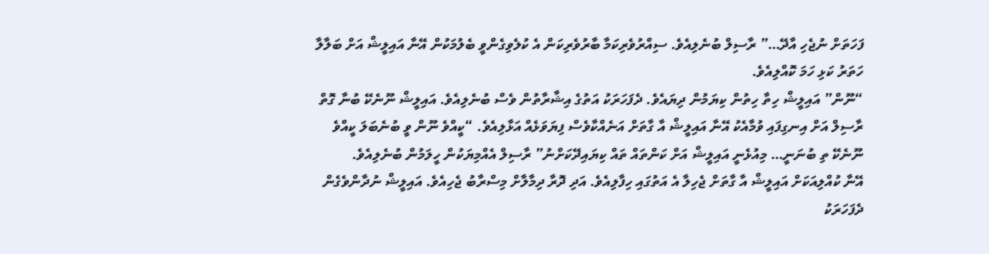ފަހަތަށް ނުޖެހި އާދޭ…” ރާސިލް ބުނެލިއެވެ. ސިއްރުވެރިކަމާ ބާރުވެރިކަން އެ ކުލެވިގެންވީ ބެލުމަކުން އޭނާ އައިލީޝް އަށް ބަލާލާ ހަތަރު ކަޅި ހަމަ ކޮއްލިއެވެ.
“ނޫން” އައިލީޝް ހިތާ ހިތުން ކިޔަމުން ދިޔައެވެ. ދެފަހަރަކު އަތުގެ އިޝާރާތުން ވެސް ބުނެލިއެވެ. އައިލީޝް ނޫނެކޭ ބުނާ ގޮތް ރާސިލް އަށް އިނގިފައި ވުމާއެކު އޭނާ އައިލީޝް އާ ގާތަށް އަނެއްކާވެސް ފިޔަވަޅެއް އަޅާލިއެވެ. “ކީއްވެ ނޫން ވީ ބުނެބަލަ ކީއްވެ ނޫނެކޭ ތި ބުނަނީ… މިއުޅެނީ އައިލީޝް އަށް ކަންތައް ތައް ކިޔައިދޭކަށްނު” ރާސިލް އެއްމިޔަކުން ހީލަމުން ބުނެލިއެވެ.
އޭނާ ކުއްލިއަކަށް އައިލީޝް އާ ގާތަށް ޖެހިލާ އެ އަތުގައި ހިފާލިއެވެ. އަދި ދޮރާ ދިމާލާށް މިސްރާބު ޖެހިއެވެ. އައިލީޝް ނުދާންވެގެން ދެފަހަރަކު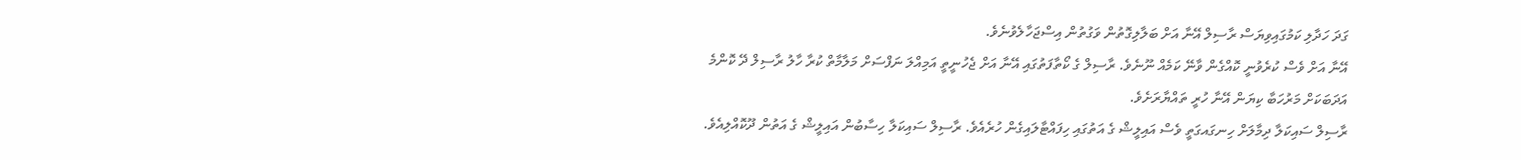ގަދަ ހަދާލި ކަމުގައިވިޔަސް ރާސިލް އޭނާ އަށް ބަލާލިގޮތުން ވަގުތުން އިސްޖަހާލެވުނެވެ.
އޭނާ އަށް ވެސް ކުރެވުނީ ކޮއްގެން ވާނޭ ކަމެއް ނޫނެވެ. ރާސިލް ގެ ކޯތާފަތުގައި އޭނާ އަށް ޖެހުނީތީ އަމިއްލަ ނަފްސަށް މަލާމާތް ކުރާ ހާލު ރާސިލް ދޭ ކޮންމެ އަދަބަކަށް މަރުހަބާ ކިޔަން އޭނާ ހުރީ ތައްޔާރަށެވެ.
ރާސިލް ސައިކަލާ ދިމާލަށް ހިނގައގަތީ ވެސް އައިލީޝް ގެ އަތުގައި ހިފައްޓާލައިގެން ހުރެއެވެ. ރާސިލް ސައިކަލާ ހިސާބުން އައިލީޝް ގެ އަތުން ދޫކޮއްލިއެވެ.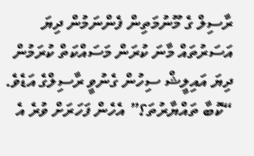ރާސިލް ގެ މޫނުމަތިން ފެންނަމުން ދިޔަ އަސަރުތައް މާނަ ކުރަން މަސައްކަތް ކުރަމުން ދިޔަ އައިލީޝް ސިހުން ގެނުވީ ރާސިލްގެ އަޑެވެ.
“ކޮބާ ތައްޔާރުތަ؟” އެހެން ފަހަރަށް ވުރެ އެ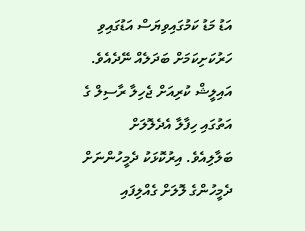އަޑު މަޑު ކަމުގައިވިޔަސް އަޑުގައިވި ހަރުކަށިކަމަށް ބަދަލެއް ނޭދެއެވެ. އައިލީޝް ކުރިއަށް ޖެހިލާ ރާސިލް ގެ އަތުގައި ހިފާލާ އެދެލޮލަށް ބަލާލިއެވެ. އިރުކޮޅަކު ދެމީހުންނަށް ދެމީހުންގެ ލޮލަށް ގެއްލިފައި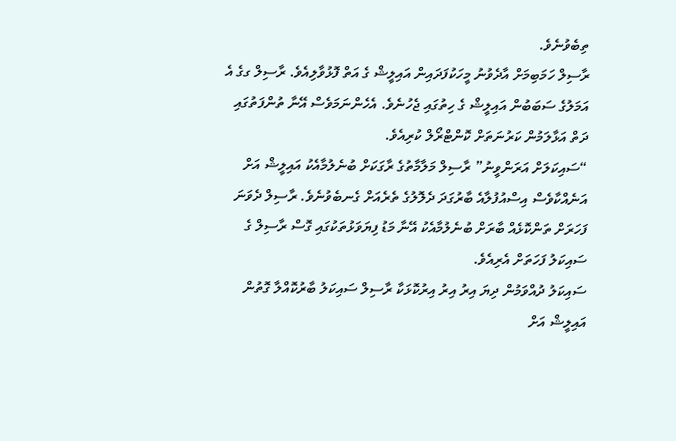ތިބެވުނެވެ.
ރާސިލް ހަމަބިމަށް އާދެވުނު މީހަކުފަދައިން އައިލީޝް ގެ އަތް ފޮޅުވާލިއެވެ. ރާސިލް ގގެ އެ އަމަލުގެ ސަބަބުން އައިލީޝް ގެ ހިތުގައި ޖެހުނެވެ. އެހެންނަމަވެސް އޭނާ ތުންފަތުގައި ދަތް އަޅާލަމުން ކަރުނަތަށް ކޮންޓްރޯލް ކުރިއެވެ.
“ސައިކަލަށް އަރަންވީނު” ރާސިލް މަލާމާތުގެ ރާގަކަށް ބުނެލުމާއެކު އައިލީޝް އަށް އަނެއްކާވެސް އިސްއުފުލާއެ ބާރުގަދަ ދެލޮލުގެ ތެރެއަށް ގެނބެވުނެވެ. ރާސިލް ދެވަނަ ފަހަރަށް ތަންކޮޅެއް ބާރަށް ބުނެލުމާއެކު އޭނާ މަޑު ފިޔަވަޅުތަކުގައި ގޮސް ރާސިލް ގެ ސައިކަލު ފަހަތަށް އެރިއެވެ.
ސައިކަލު ދުއްވަމުން ދިޔަ އިރު އިރު އިރުކޮޅަކާ ރާސިލް ސައިކަލު ބާރުކޮއްލާ ގޮތުން އައިލީޝް އަށް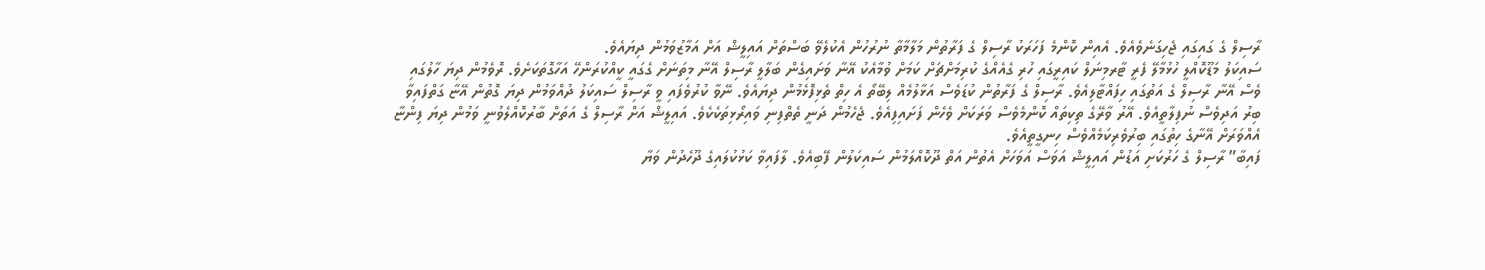ރާސިލް ގެ ގައިގައި ޖެހިގަނެވެއެވެ. އެއިން ކޮންމެ ފަހަރަކު ރާސިލް ގެ ފަރާތުން މަލާމާތާ ނުރުހުން އެކުލެވޭ ބަސްތަށް އައިލީޝް އަށް އަމާޒުވަމުން ދިޔައެވެ.
ސައިކަލު މަޑޫކޮއްލީ ހުޅުމާލޭ ފެރީ ޓާރމިނަލް ކައިރީގައި ހުރި ގެއެއްގެ ކުރިމަށްޗަށް ކަމަށް ވުމާއެކު އޭނާ ވަށައިގެން ބަލާލީ ރާސިލް އޭނާ މިތަނަށް ގެގައީ ކީއްކުރަންހޭ އަހާގޮތަކަށެވެ. ރޮވެމުން ދިޔަ ހާލުގައި ވެސް އޭނާ ރާސިލް ގެ އަތުގައި ހިފައްޓާލިއެވެ. ރާސިލް ގެ ފަރާތުން ކުޑަވެސް އަޅާލުމެއް ލިބޭތޯ އެ ހިތް ތެޅިފޮޅެމުން ދިޔައެވެ. ނޭވާ ކުރުވެފައި ވީ ރާސިލް ސައިކަލު ދުއްވަމުން ދިޔަ ގޮތުން އޭޏާ ގަތްފައިވާ ބިރު އަދިވެސް ނުފިލާތީއެވެ. އޭރު ވާރޭގެ ތިކިތައް ކޮންމެވެސް ވަރަކަށް ވެހެން ފަށައިފިއެވެ. ޖެހެމުން ދަނީ ތެތްފިނި ވައިރޯޅިތަކެކެވެ. އައިލީޝް އަށް ރާސިލް ގެ އަތަށް ބާރުކޮއްލެވުނީ ވަމުން ދިޔަ ފިންޏާ އެއްވަރަށް އޭނާގެ ހިތުގައި ބިރުވެރިކަމެއްވެސް ހިނގީތީއެވެ.
ފައިބާ” ރާސިލް ގެ ހަރުކަށި އަޑުން އައިލީޝް އަވަސް އަވަހަށް އެތުން އަތް ދޫކޮއްލަމުން ސައިކަލުން ފޭބިއެވެ. ލާފައިވާ ކަޅުކުލައިގެ ދޫހެދުން ވަޔާ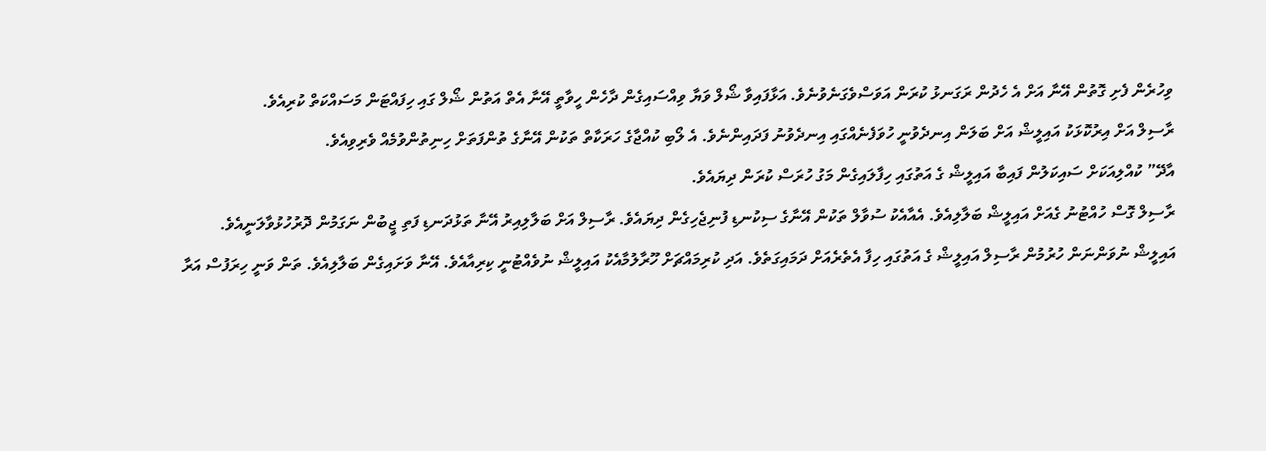ވިހުރެން ފެށި ގޮތުން އޭނާ އަށް އެ ހެދުން ރަގަނޅު ކުރަން އަވަސްވެގަނެވުނެވެ. އަޅާފައިވާ ޝޯލް ވަޔާ ވިއްސައިގެން ދާހެން ހީވާތީ އޭނާ އެތް އަތުން ޝޯލް ގައި ހިފައްޓަން މަސައްކަތް ކުރިއެވެ.
ރާސިލް އަށް އިރުކޮޅަކު އައިލީޝް އަށް ބަލަން އިނދެވުނީ ހުވަފެނެއްގައި އިނދެވުނު ފަދައިންނެވެ. އެ ލޯބި ކުއްޖާގެ ހަރަކާތް ތަކުން އޭނާގެ ތުންފަތަށް ހިނިތުންވުމެއް ވެރިވިއެވެ.
އާދޭ” ކުއްލިއަކަށް ސައިކަލުން ފައިބާ އައިލީޝް ގެ އަތުގައި ހިފާލައިގެން މަގު ހުރަސް ކުރަން ދިޔައެވެ.
ރާސިލް ގޮސް ހުއްޓުނު ގެއަށް އައިލީޝް ބަލާލިއެވެ. އެއާއެކު ސުވާލް ތަކުން އޭނާގެ ސިކުނޑި ފުނިޖެހިގެން ދިޔައެވެ. ރާސިލް އަށް ބަލާލިއިރު އޭނާ ތަޅުދަނޑި ފަތި ޖީބުން ނަގަމުން ދޮރުހުޅުވާލަނީއެވެ.
އައިލީޝް ނުވަންނަން ހުރުމުން ރާސިލް އައިލީޝް ގެ އަތުގައި ހިފާ އެތެރެއަށް ދަމައިގަތެވެ. އަދި ކުރިމައްޗަށް ހޫރާލުމާއެކު އައިލީޝް ނުވެއްޓުނީ ކިރިއާއެވެ. އޭނާ ވަށައިގެން ބަލާލިއެވެ. ތަން ވަނީ ހިރަފުސް އަރާ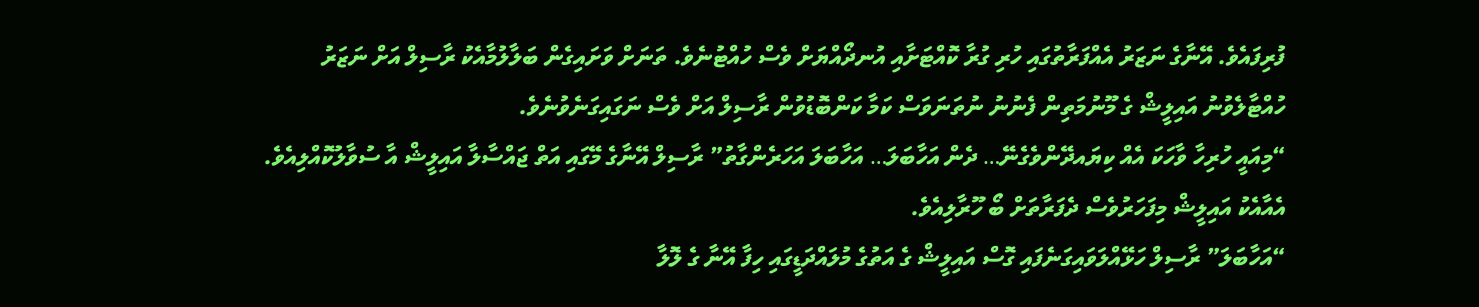ފުރިފައެވެ. އޭނާގެ ނަޒަރު އެއްފަރާތުގައި ހުރި ގުރާ ކޮއްޓަށާއި އުނދޯއްޔަށް ވެސް ހުއްޓުނެވެ. ތަނަށް ވަށައިގެން ބަލާލުމާއެކު ރާސިލް އަށް ނަޒަރު ހުއްޓާލެވުނު އައިލީޝް ގެ މޫނުމަތިން ފެނުނު ނުތަނަވަސް ކަމާ ކަންބޮޑުވުން ރާސިލް އަށް ވެސް ނަގައިގަނެވުނެވެ.
“މިއައީ ހުރިހާ ވާހަކަ އެއް ކިޔައދޭންވެގެނޭ… ދެން އަހާބަލަ… އަހާބަލަ އަހަރެންގާތު” ރާސިލް އޭނާގެ މޭގައި އަތް ޖައްސާލާ އައިލީޝް އާ ސުވާލުކޮއްލިއެވެ. އެއާއެކު އައިލީޝް މިފަހަރުވެސް ދެފަރާތަށް ބޯ ހޫރާލިއެވެ.
“އަހާބަލަ” ރާސިލް ހަޅޭއްލަވައިގަނެފައި ގޮސް އައިލީޝް ގެ އަތުގެ މުލައްދަޑީގައި ހިފާ އޭނާ ގެ ލޮލާ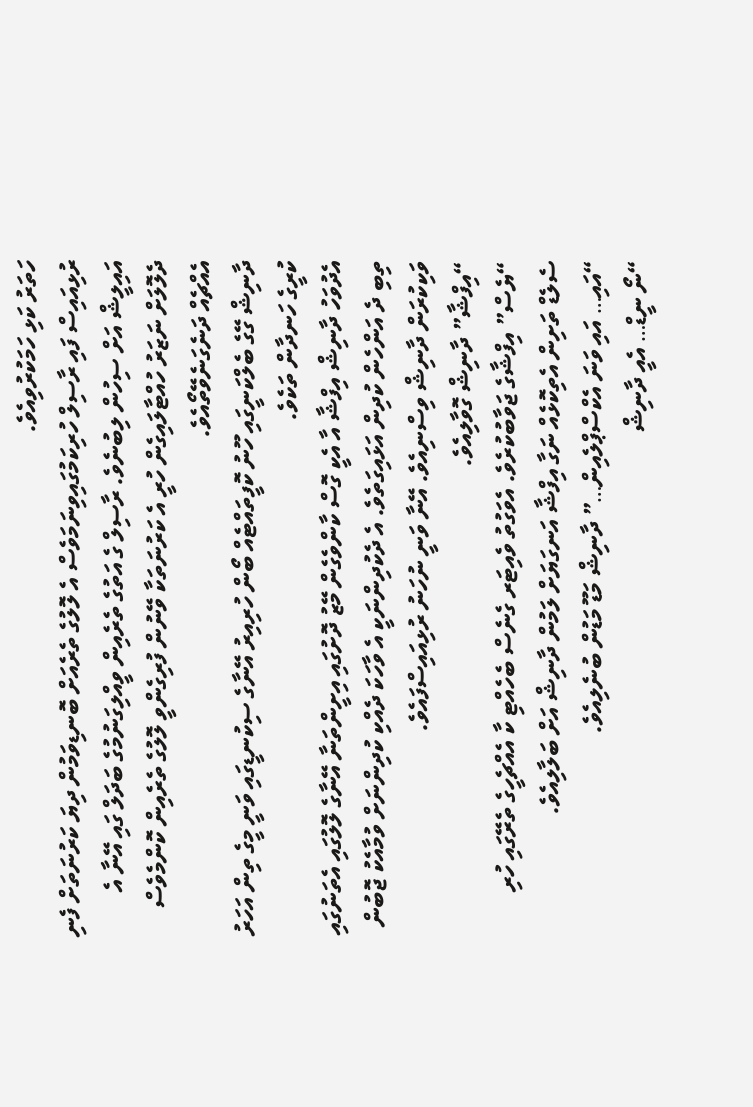ހަތަރު ކަޅި ހަމަކުރުވިއެވެ.
ރުޅިއައިސް ފައި ރާސިލް ހުރިކަމުގައިވިނަމަވެސް އެ ލޮލުގެ ތެރެއަށް ބޮނޑިވަމުން ދިޔަ ކަރުނަތަށް ފެނި އައިލީޝް އަށް ސިހުން ލިބުނެވެ. ރާސިލް ގެ އަތުގެ ތެރެއިން ވީއްލިގަނުމުގެ ބަދަލް ގައި އޭނާ އެ ދެލޮލަށް ނަޒަރު ހުއްޓާލައިގެން ހުރީ އެ ކަރުނަތަކާ ވޭނުން ފުރިގެންވީ ލޮލުގެ ތެރެއިން ކޮންމެވެސް އެއްޗެއް ދަނެގަނެވޭތޯއެވެ.
ދާނިޝް ގޭގެ ބެލްކަނީގައި ހޫނު ކޮފީތައްޓެއް ބޯން ހުރިއިރު އޭނާގެ ސިކުނޑީގައި ވަނީ މީގެ ތިން އަހަރު ކުރީގެ ހަނދާން ތަކެވެ.
އެދުވަހު ދާނިޝް އިފްޝާ އާ އެކީ ގޮސް ކާންވެގެން މޭޒު ދޮށުގައި އިށީންތަނާ އޭނާގެ ލޮލުގައި އެތަނުގައި ތިބި ދެ އަންހެން ކުދިން އަޅައިގަތެވެ. އެ ދެކުދިންނަކީ އެ ވާހަކަ ދެއްކި ކުދިންނަށް ވުމާއެކު ޖޮބުން ވަކިކުރަން ދާނިޝް ވިސްނިއެވެ. އޭނާ ވަނީ ނުހަނު ރުޅިއައިސްފައެވެ.
“އިފްޝާ” ދާނިޝް ގޮވާލިއެވެ.
“ޔެސް” އިފްޝާގެ ޖަވާބުކުރެވެ. އެވަގުތު ވެއިޓަރ ގެނެސް ބެހެއްޓި ކާ އެއްޗެހީގެ ތެރޭގައި ހުރި ސެލެޑް ތަށިން އެތިކޮޅެއް ނަގާ އިފްޝާ އަނގަޔަށް ލަމުން ދާނިޝް އަށް ބަލާލިއެވެ.
“އައި… އައި ވަނަ އެކްސްޕްލެއިން…” ދާނިޝް މަޑޫ މަޑުން ބުނެލިއެވެ.
“ނޯ ނީޑް… އެއީ ދާނިޝް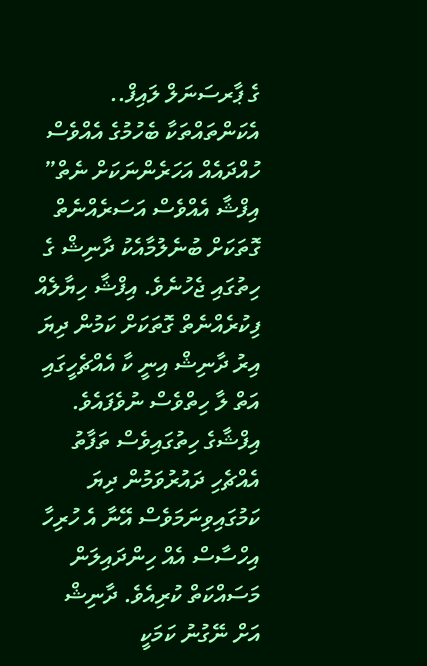ގެ ޕާރސަނަލް ލައިފް.. އެކަންތައްތަކާ ބެހުމުގެ އެއްވެސް ހުއްދައެއް އަހަރެންނަކަށް ނެތް” އިފްޝާ އެއްވެސް އަސަރެއްނެތް ގޮތަކަށް ބުނެލުމާއެކު ދާނިޝް ގެ ހިތުގައި ޖެހުނެވެ. އިފްޝާ ހިޔާލެއް ފިކުރެއްނެތް ގޮތަކަށް ކަމުން ދިޔަ އިރު ދާނިޝް އިނީ ކާ އެއްޗެހީގައި އަތް ލާ ހިތްވެސް ނުވެފައެވެ.
އިފްޝާގެ ހިތުގައިވެސް ތަފާތު އެއްޗެހި ދައުރުވަމުން ދިޔަ ކަމުގައިވިނަމަވެސް އޭނާ އެ ހުރިހާ އިހްސާސް އެއް ހިންދައިލަން މަސައްކަތް ކުރިއެވެ. ދާނިޝް އަށް ނޭގުނު ކަމަކީ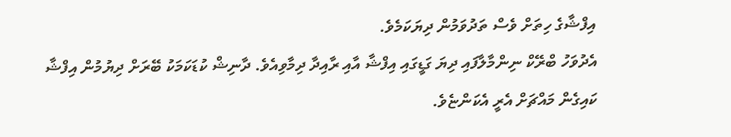އިފްޝާގެ ހިތަށް ވެސް ތަދުވަމުން ދިޔަކަމެވެ.
އެދުވަހު ބްރޭކް ނިންމާލާފައި ދިޔަ ގަޑީގައި އިފްޝާ އާއި ރާއިދާ ދިމާވިއެވެ. ދާނިޝް ކުޑަކަމަކު ބޭރަށް ދިޔުމުން އިފްޝާ ކައިގެން މައްޗަށް އެރީ އެކަންޏެވެ.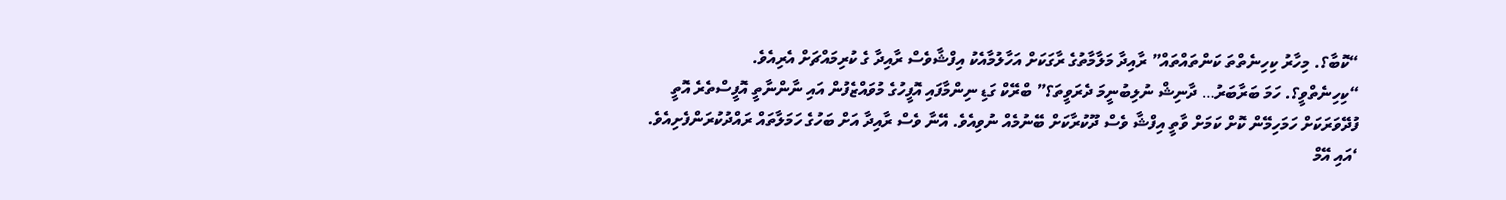“ކޮބާ؟. މިހާރު ކިހިނެތްތަ ކަންތައްތައް” ރާއިދާ މަލާމާތުގެ ރާގަކަށް އަހާލުމާއެކު އިފްޝާވެސް ރާއިދާ ގެ ކުރިމައްޗަށް އެރިއެވެ.
“ކިހިނެތްވީ؟. ހަމަ ބަރާބަރު… ދާނިޝް ނުލިބުނީމަ ދެރަވީތަ؟” ބްރޭކް ގަޑި ނިންމާފައި އޮފީހުގެ މުވައްޒެފުން އައި ނާންނާތީ އޮފީސްތެރެ އޮތީ ފުދޭވަރަކަށް ހަމަހިމޭން ކޮށް ކަމަށް ވާތީ އިފްޝާ ވެސް ދޫކުރާކަށް ބޭނުމެއް ނުވިއެވެ. އޭނާ ވެސް ރާއިދާ އަށް ބަހުގެ ހަމަލާތައް ރައްދުކުރަންފެށިއެވެ.
‘އައި އޭމް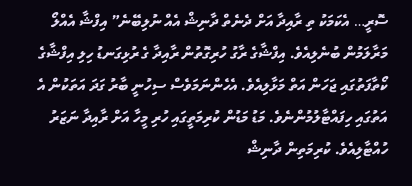ސޮރީ… އެކަމަކު ތި ރާއިދާ އަށް ދެނެތް ދާނިޝް އެއް ނުލިބޭނެ” އިފްޝާ އެއްލޯ މަރާލަމުން ބުނެލިއެވެ. އިފްޝާގެ ރާގު ހުރިގޮތުން ރާއިދާ ގެ ރުޅިގަނޑު ހިލި އިފްޝާގެ ކޯތާފަތުގައި ޖަހަން އަތް މަޅާލިއެވެ. އެހެންނަމަވެސް ސިހުނީ ބާރު ގަދަ އަތަކުން އެ އަތުގައި ހިފައްޓާލުމުންނެވެ. މަޑު މަޑުން ކުރިމަތީގައި ހުރި މީހާ އަށް ރާއިދާ ނަޒަރު ހުއްޓާލިއެވެ. ކުރިމަތިން ދާނިޝް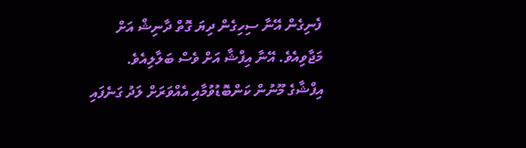ފެނިގެން އޭނާ ސިހިގެން ދިޔަ ގޮތް ދާނިޝް އަށް މަޖާވިއެވެ. އޭނާ އިފްޝާ އަށް ވެސް ބަލާލިއެވެ. އިފްޝާގެ މޫނުން ކަންބޮޑުވުމާއި އެއްވަރަށް ލަދު ގަނެފައި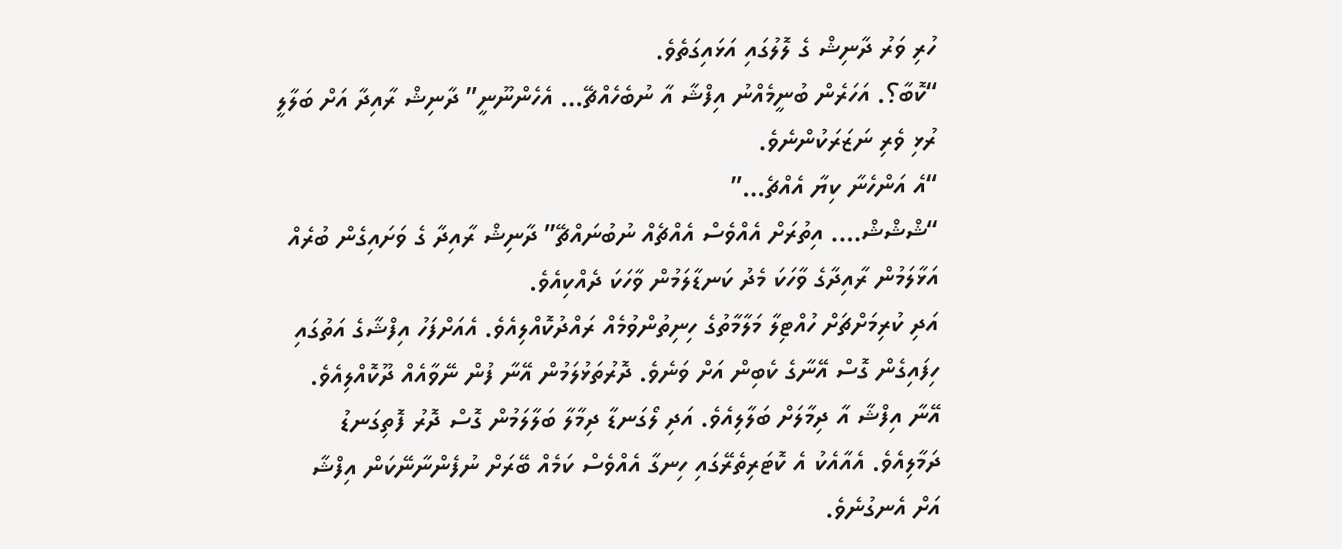ހުރި ވަރު ދާނިޝް ގެ ލޮލުގައި އަޅައިގަތެވެ.
“ކޮބާ؟. އަހަރެން ބުނީމެއްނު އިފްޝާ އާ ނުބެހެއްޗޭ… އެހެންނޫނީ” ދާނިޝް ރާއިދާ އަށް ބަލާލީ ރުޅި ވެރި ނަޒަރަކުންނެވެ.
“އެ އަންހެނާ ކިޔާ އެއްޗެ…”
“ޝްޝްޝް…. އިތުރަށް އެއްވެސް އެއްޗެއް ނުބުނައްޗޭ” ދާނިޝް ރާއިދާ ގެ ވަށައިގެން ބުރެއް އަޅާލަމުން ރާއިދާގެ ވާހަކަ މެދު ކަނޑާލަމުން ވާހަކަ ދެއްކިއެވެ.
އަދި ކުރިމަށްޗަށް ހުއްޓިލާ މަލާމާތުގެ ހިނިތުންވުމެއް ރައްދުކޮއްލިއެވެ. އެއަށްފަހު އިފްޝާގެ އަތުގައި ހިފައިގެން ގޮސް އޭނާގެ ކެބިން އަށް ވަނެވެ. ދޮރުތަޅުލަމުން އޭނާ ފުން ނޭވާއެއް ދޫކޮއްލިއެވެ.
އޭނާ އިފްޝާ އާ ދިމާލަށް ބަލާލިއެވެ. އަދި ލޯގަނޑާ ދިމާލާ ބަލާލަމުން ގޮސް ދޮރު ފޮތިގަނޑު ދަމާލިއެވެ. އެއާއެކު އެ ކޮޓަރިތެރޭގައި ހިނގާ އެއްވެސް ކަމެއް ބޭރަށް ނުފެންނާނޭކަން އިފްޝާ އަށް އެނގުނެވެ.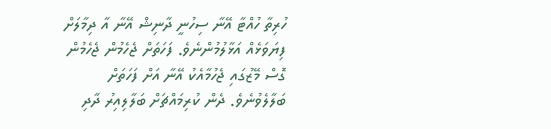ހުރިތާ ހުއްޓާ އޭނާ ސިހުނީ ދާނިޝް އޭނާ އާ ދިމާލަށް ފިޔަވަޅެއް އަޅާލުމުންނެވެ. ފަހަތަށް ޖެހެމުން ޖެހެމުން ގޮސް މޭޒުގައި ޖެހުމާއެކު އޭނާ އަށް ފަހަތަށް ބަލާލެވުނެވެ. ދެން ކުރިމައްޗަށް ބަލާލިއިރު ދާދި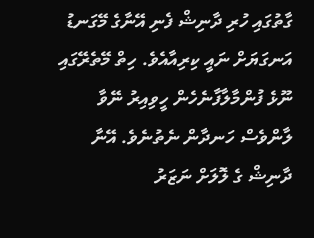ގާތުގައި ހުރި ދާނިޝް ފެނި އޭނާގެ މޭގަނޑު އަނގަޔަށް ނައީ ކިރިއާއެވެ. ހިތް މޭތެރޭގައި ނޫޅެ ފުންމާލާފާނެހެން ހީވިއިރު ނޭވާ ލާންވެސް ހަނދާން ނެތުނެވެ. އޭނާ ދާނިޝް ގެ ލޮލަށް ނަޒަރު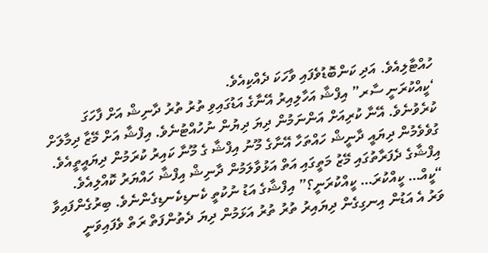ހުއްޓާލިއެވެ. އަދި ކަންބޮޑުވެފައި ވާހަކަ ދެއްކިއެވެ.
‘ކީއްކުރަނީ ސާރ” އިފްޝާ އަހާލިއިރު އޭނާގެ އަޑުގައިވި ތުރު ތުރު ދާނިޝް އަށް ފާހަގަ ކުރެވުނެވެ. އޭނާ ކުރިއަށް އަންނަމުން ދިޔަ ދިޔުން ނުހުއްޓުނެވެ. އިފްޝާ އަށް މޭޒާ ދިމާލަށް ގުވެވެމުން ދިޔައީ ދާނީޝް ހައްތަހާ އޭނާގެ މޫނު އިފްޝާ ގެ މޫނާ ކައިރު ކުރަމުން ދިޔައީތީއެވެ.
އިފްޝާގެ ދެފަރާތުގައި މޭޒު މަތީގައި އަތް އަޅުވާލަމުން ދާނިޝް އިފްޝާ ހައްޔަރު ކޮއްލިއެވެ.
“ކީއް… ކީއްކުރަ… ކީއްކުރަނީ؟” އިފްޝާގެ އަޑު ނުކުތީ ކެނޑިކެނޑިގެންނެވެ. ބިރުގެންފައިވާ ވަރު އެ އަޑުން އިނގިގެން ދިޔައިރު ތުރު ތުރު އަޅަމުން ދިޔަ ދެތުންފަތް ރަތް ވެފައިވަނީ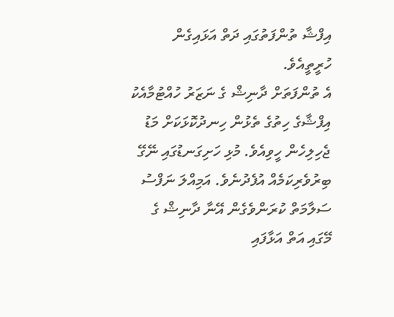އިފްޝާ ތުންފަތުގައި ދަތް އަޅައިގެން ހުރީތީއެވެ.
އެ ތުންފަތަށް ދާނިޝް ގެ ނަޒަރު ހުއްޓުމާއެކު އިފްޝާގެ ހިތުގެ ތެޅުން ހިނދުކޮޅަކަށް މަޑު ޖެހިލިހެން ހީވިއެވެ. މުޅި ހަށިގަނޑުގައި ނޭގޭ ބިރުވެރިކަމެއް އުފެދުނެވެ. އަމިއްލަ ނަފްސު ސަލާމަތް ކުރަންވެގެން އޭނާ ދާނިޝް ގެ މޭގައި އަތް އަޅާފައި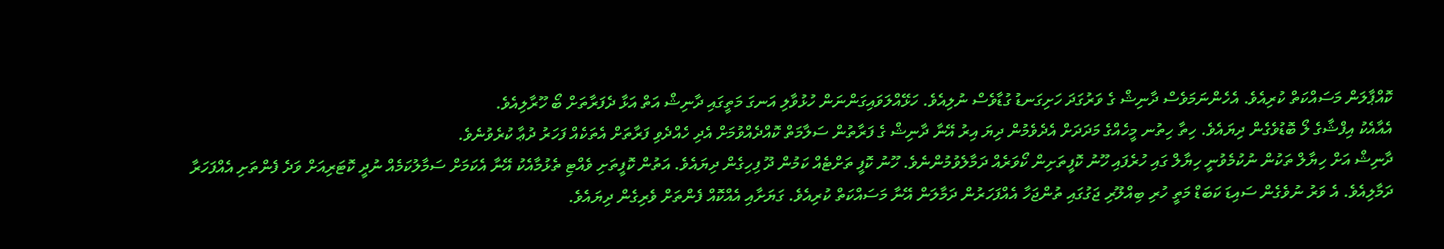ކޮއްޕާލަން މަސައްކަތް ކުރިއެވެ. އެހެންނަމަވެސް ދާނިޝް ގެ ވަރުގަދަ ހަށިގަނޑު ގުޑާވެސް ނުލިއެވެ. ހަޅޭއްލަވައިގަންނަން ހުޅުވާލި އަނގަ މަތީގައި ދާނިޝް އަތް އަޅާ ދެފަރާތަށް ބޯ ހޫރާލިއެވެ.
އެއާއެކު އިފްޝާގެ ލޯ ބޮޑުވެގެން ދިޔައެވެ. ހިތާ ހިތުނ މީހެއްގެ މަދަދަށް އެދެވެމުން ދިޔަ އިރު އޭނާ ދާނިޝް ގެ ފަރާތުން ސަލާމަތް ކޮއްދެއްވުމަށް އެދި ހެއްދެވި ފަރާތަށް އެތަކެއް ފަހަރު ދުޢާ ކުރެވުނެވެ.
ދާނިޝް އަށް ހިޔާލް ތަކުން ނުކުމެވުނީ ހިޔާލް ގައި ހުރެފައި ހޫނު ކޮފީތަށިން ކޯވަރެއް ދަމާލެވުމުންނެވެ. ހޫނު ކޮފީ ތަށްޓެއް ކަމުން ދޫ ފިހިގެން ދިޔައެވެ. އަތުން ކޮފީތަށި ވެއްޓި ތެޅުމާއެކު އޭނާ އެކަމަށް ސަމާލުކަމެއް ނުދީ ކޮޓަރިއަށް ވަދެ ފެންތަށި އެއްފަހަރާ ދަމާލިއެވެ. އެ ވަރު ނުވެގެން ސައިޑަ ކަބަޑް މަތީ ހުރި ބިއްލޫރި ޖަގުގައި ތުންޖަހާ އެއްފަހަރުން ދަމާލަން އޭނާ މަސައްކަތް ކުރިއެވެ. ގަޔަށާއި އެއްކޮއް ފެންތަށް ވެރިގެން ދިޔައެވެ.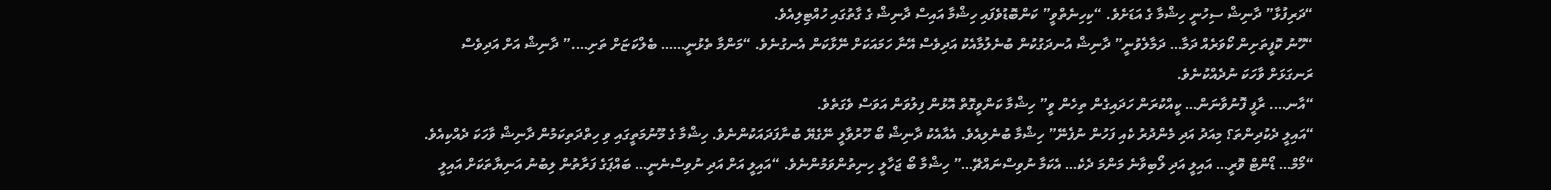“ދަރިފުޅާ” ދާނިޝް ސިހުނީ ހިޝްމާ ގެ އަޑަށެވެ. “ކިހިނެތްވީ” ކަންބޮޑުވެފައި ހިޝްމާ އައިސް ދާނިޝް ގެ ގާތުގައި ހުއްޓިލިއެވެ.
“ހޫނު ކޮފީތަށިން ކޯވަރެއް ދަމާ… ދަމާލެވުނީ” ދާނިޝް އުނދަގުކުން ބުނެލުމާއެކު އަދިވެސް އޭނާ ހަމައަކަށް ނޭޅާކަން އެނގުނެވެ. “މަންމާ ތެޅުނީ…… ބެލްކަޏަށް ތަށި….” ދާނިޝް އަށް އަދިވެސް ރަނގަޅަށް ވާހަކަ ނުދެއްކުނެވެ.
“އާނ…. ރާފީ ފޮނުވާނަން… ކީއްކުރަން ހަދައިގެން ތިހެން ވީ” ހިޝްމާ ކަންވީގޮތް އޮޅުން ފިލުވަން އަވަސް ވެގަތެވެ.
“އައިލީ ދެކުދިންތަ؟ މިއަދު އަދި މެންދުރު ކެއި ފަހުން ނުފެނޭ” ހިޝްމާ ބުނެލިއެވެ. އެއާއެކު ދާނިޝް ބޯ ހޫރުވާލީ ނޭގެޔޭ ބުނާފަދައަކުންނެވެ. ހިޝްމާ ގެ މޫނުމަތީގައި ވި ހިތްދަތިކަމުން ދާނިޝް ވާހަކަ ދެއްކިއެވެ.
“މޯމް… ޑޯންޓް ވޮރީ… އައިލީ އަދި ލޯބިވާނެ މަންމަ ދެކެ… އެކަމާ ނުވިސްނައްޗޭ…” ހިޝްމާ ބޯ ޖަހާލީ ހިނިތުންވަމުންނެވެ. “އައިލީ އަށް އަދި ނުވިސްނެނީ… ބައްޕަގެ ފަރާތުން ލިބުނު އަނިޔާތަކަށް އައިލީ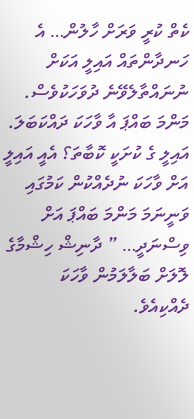ކެތް ކުރީ ވަރަށް ހާލުން… އެ ހަނދާންތައް އައިލީ އަކަށް ނުނައްތާލެވޭނެ ދުވަހަކުވެސް. މަންމަ ބައްޕަ އާ ވާހަކަ ދައްކަބަލަ. އައިލީ ގެ ކުށަކީ ކޮބާތަ؟ އެއީ އައިލީ އަށް ވާހަކަ ނުދެއްކުން ކަމުގައި ވަނީނަމަ މަންމަ ބައްޕަ އަށް ވިސްނަދީ… ” ދާނިޝް ހިޝްމާގެ ލޮލަށް ބަލާލަމުން ވާހަކަ ދެއްކިއެވެ.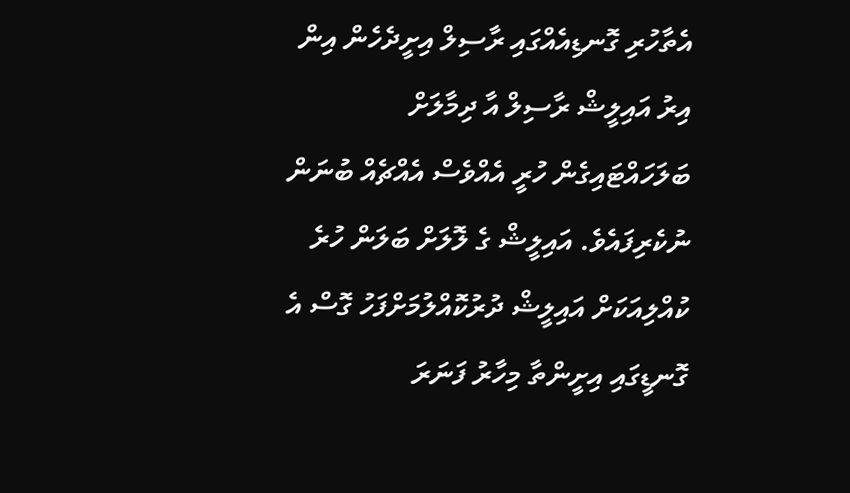އެތާހުރި ގޮނޑިއެއްގައި ރާސިލް އިށީދެހެން އިން އިރު އައިލީޝް ރާސިލް އާ ދިމާލަށް ބަލަހައްޓައިގެން ހުރީ އެއްވެސް އެއްޗެއް ބުނަން ނުކެރިފައެވެ. އައިލީޝް ގެ ލޮލަށް ބަލަން ހުރެ ކުއްލިއަކަށް އައިލީޝް ދުރުކޮއްލުމަށްފަހު ގޮސް އެ ގޮނޑީގައި އިށީންތާ މިހާރު ފަނަރަ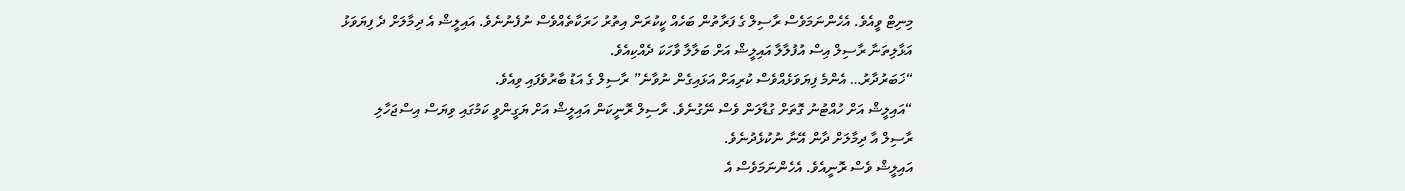މިނިޓް ވީއެވެ. އެހެންނަމަވެސް ރާސިލް ގެ ފަރާތުން ބަހެއް ކީކުރަން އިތުރު ހަރަކާތެއްވެސް ނުފެނުނެވެ. އައިލީޝް އެ ދިމާލަށް ދެ ފިޔަވަޅު އަޅާލިތަނާ ރާސިލް އިސް އުފުލާލާ އައިލީޝް އަށް ބަލާލާ ވާހަކަ ދެއްކިއެވެ.
“ޚަބަރުދާރު… އެންމެ ފިޔަވަޅެއްވެސް ކުރިއަށް އަޅައިގެން ނުވާނެ” ރާސިލް ގެ އަޑު ބާރުވެފައި ވިއެވެ.
“އައިލީޝް އަށް ހުއްޓުނު ގޮތަށް ގުޑާލަން ވެސް ނޭގުނެވެ. ރާސިލް ރޮނީކަން އައިލީޝް އަށް ޔަގީންވީ ކަމުގައި ވިޔަސް އިސްޖަހާލި ރާސިލް އާ ދިމާލަށް ދާން އޭނާ ނުކުޅެދުނެވެ.
އައިލީޝް ވެސް ރޮނީއެވެ. އެހެންނަމަވެސް އެ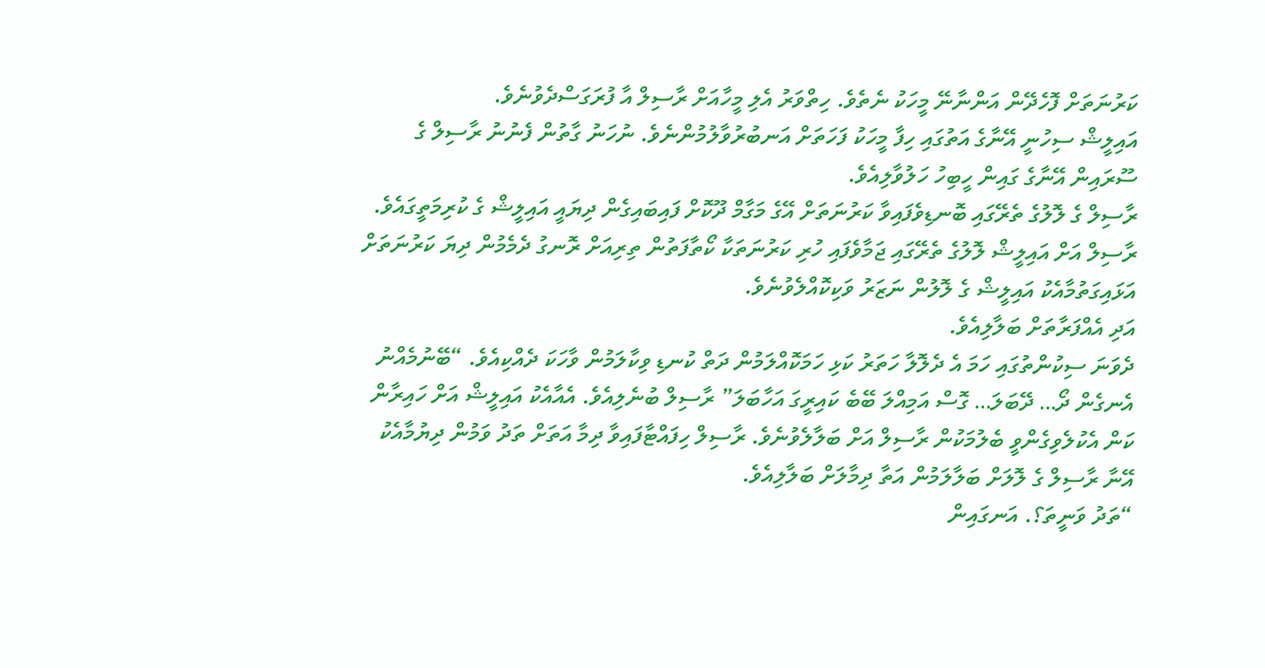ކަރުނަތަށް ފޮހެދޭން އަންނާނޭ މީހަކު ނެތެވެ. ހިތްވަރު އެލި މީހާއަށް ރާސިލް އާ ފުރަގަސްދެވުނެވެ.
އައިލީޝް ސިހުނީ އޭނާގެ އަތުގައި ހިފާ މީހަކު ފަހަތަށް އަނބުރުވާލުމުންނެވެ. ނުހަނު ގާތުން ފެނުނު ރާސިލް ގެ ސޫރައިން އޭނާގެ ގައިން ހީބިހު ހަލުވާލިއެވެ.
ރާސިލް ގެ ލޮލުގެ ތެރޭގައި ބޮނޑިވެފައިވާ ކަރުނަތަށް އޭގެ މަގާމް ދޫކޮށް ފައިބައިގެން ދިޔައީ އައިލީޝް ގެ ކުރިމަތީގައެވެ. ރާސިލް އަށް އައިލީޝް ލޮލުގެ ތެރޭގައި ޖަމާވެފައި ހުރި ކަރުނަތަކާ ކޯތާފަތުން ތިރިއަށް ރޮނގު ދެމެމުން ދިޔަ ކަރުނަތަށް އަޅައިގަތުމާއެކު އައިލީޝް ގެ ލޮލުން ނަޒަރު ވަކިކޮއްލެވުނެވެ.
އަދި އެއްފަރާތަށް ބަލާލިއެވެ.
ދެވަނަ ސިކުންތުގައި ހަމަ އެ ދެލޮލާ ހަތަރު ކަޅި ހަމަކޮއްލަމުން ދަތް ކުނޑި ވިކާލަމުން ވާހަކަ ދެއްކިއެވެ. “ބޭނުމެއްނު އެނގެން ދޯ… ދޭބަލަ… ގޮސް އަމިއްލަ ބޭބެ ކައިރީގަ އަހާބަލަ” ރާސިލް ބުނެލިއެވެ. އެއާއެކު އައިލީޝް އަށް ހައިރާން ކަން އެކުލެވިގެންވީ ބެލުމަކުން ރާސިލް އަށް ބަލާލެވުނެވެ. ރާސިލް ހިފައްޓާފައިވާ ދިމާ އަތަށް ތަދު ވަމުން ދިޔުމާއެކު އޭނާ ރާސިލް ގެ ލޮލަށް ބަލާލަމުން އަތާ ދިމާލަށް ބަލާލިއެވެ.
“ތަދު ވަނީތަ؟. އަނގައިން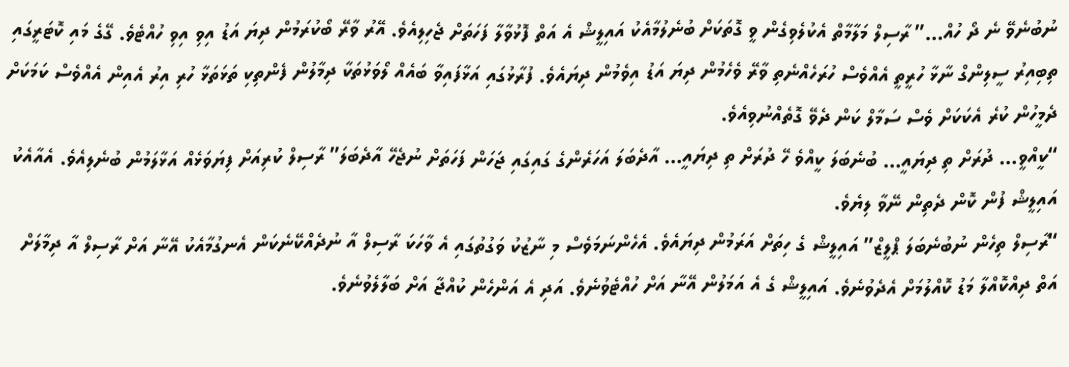ނުބުނެވޭ ނެ ދޯ ހުއް…” ރާސިލް މަލާމާތް އެކުލެވިގެން ވީ ގޮތަކަށް ބުނެލުމާއެކު އައިލީޝް އެ އަތް ފޮޅުވާލާ ފަހަތަށް ޖެހިލިއެވެ. އޭރު ވާރޭ ބޯކުރަމުން ދިޔަ އަޑު އިވި އިވި ހުއްޓެވެ. ގޭގެ މައި ކޮޓަރީގައި ތިބިއިރު ސީލިންގް ނާޅާ ހުރީތީ އެއްވެސް ހުރަހެއްނެތި ވާރޭ ވެހެމުން ދިޔަ އަޑު އިވެމުން ދިޔައެވެ. ފުރާޅުގައި އަޅާފައިވާ ބައެއް ލޯވަޅުތަކާ ދިމާލުން ފެންތިކި ތަޅަތަޅާ ހުރި އިރު އެއިން އެއްވެސް ކަމަކަށް ދެމީހުން ކުރެ އެކަކަށް ވެސް ސަމާލް ކަން ދެވޭ ގޮތެއްނުވިއެވެ.
“ކީއްވީ… ދުރަށް ތި ދިޔައީ… ބުނެބަލަ ކީއްވެ ހޭ ދުރަށް ތި ދިޔައީ… އާދެބަލަ އަހަރެންގެ ގައިގައި ޖަހަން ފަހަތަށް ނުޖެހޭ އާދެބަލަ” ރާސިލް ކުރިއަށް ފިޔަވަޅެއް އަޅާލަމުން ބުނެލިއެވެ. އެއާއެކު އައިލީޝް ފުން ކޮން ދެތިން ނޭވާ ލިޔެވެ.
“ރާސިލް ތިހެން ނުބުނެބަލަ ޕްލީޒް” އައިލީޝް ގެ ހިތަށް އަރަމުން ދިޔައެވެ. އެހެންނަމަވެސް މި ނާޒުކު ވަގުތުގައި އެ ވާހަކަ ރާސިލް އާ ނުދެއްކޭނެކަން އެނގުމާއެކު އޭނާ އަށް ރާސިލް އާ ދިމާލަށް އަތް ދިއްކޮއްލާ މަޑު ކޮއްލުމަށް އެދެވުނެވެ. އައިލީޝް ގެ އެ އަމަލުން އޭނާ އަށް ހުއްޓެވުނެވެ. އަދި އެ އަންހެން ކުއްޖާ އަށް ބަލާލެވުނެވެ.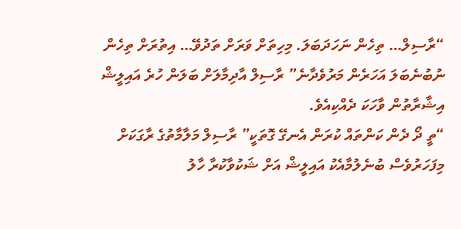“ރާސިލް… ތިހެން ނަހަދަބަލަ. މިހިތަށް ވަރަށް ތަދުވޭ… އިތުރަށް ތިހެން ނުބުނެބަލަ އަހަރެން މަރުވެދާނެ” ރާސިލް އާދިމާލަށް ބަލަން ހުރެ އައިލީޝް އިޝާރާތުން ވާހަކަ ދެއްކިއެވެ.
“ތީ ދޯ ދެން ކަންތައް ކުރަން އެނގޭ ގޮތަކީ” ރާސިލް މަލާމާތުގެ ރާގަކަށް މިފަހަރުވެސް ބުނެލުމާއެކު އައިލީޝް އަށް ޝަކުވާކުރާ ހާލު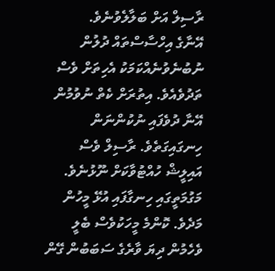ރާސިލް އަށް ބަލާލެވުނެވެ.
އޭނާގެ އިހްސާސްތައް ދުލުން ނުބުނެވުނެއްކަމަކު އެހިތަށް ވެސް ތަދުވެއެވެ. އިތުރަށް ކެތް ނުވުމުން އޭނާ ދުވެފައި ނުކުންނަން ހިނގައިގަތެވެ. ރާސިލް ވެސް އައިލީޝް ހުއްޓުވާކަށް ނޫޅުނެވެ.
މަގުމަތީގައި ހިނގާފައި އުޅޭ މީހުން މަދެވެ. ކޮންމެ މީހަކުވެސް ބެލީ ވެހެމުން ދިޔަ ވާރެގެ ސަބަބުން ގޭން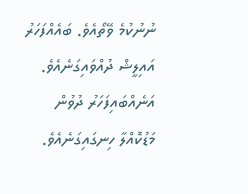ނުނުކުމެ ވޭތޯއެވެ. ބައެއްފަހަރު އައިލީޝް ދުއްވައިގަނެއެވެ. އަނެއްބައިފަހަރު ދުވުން މަޑުކޮއްލާ ހިނގައިގަނެއެވެ.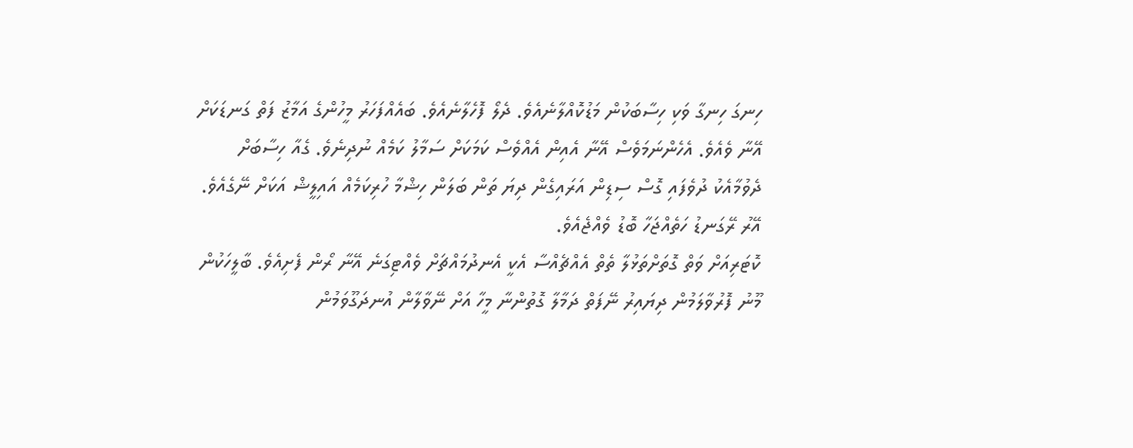ހިނގަ ހިނގާ ވަކި ހިސާބަކުން މަޑުކޮއްލާނެއެވެ. ދެލޯ ފޮހެލާނެއެވެ. ބައެއްފަހަރު މީހުންގެ އަމާޒު ފަތް ގަނޑަކަށް އޭނާ ވެއެވެ. އެހެންނަމަވެސް އޭނާ އެއިން އެއްވެސް ކަމަކަށް ސަމާލު ކަމެއް ނުދިނެވެ. ގެއާ ހިސާބަށް ދެވުމާއެކު ދުވެފައި ގޮސް ސިޑިން އަރައިގެން ދިޔަ ތަން ބަލަން ހިޝްމާ ހުރިކަމެއް އައިލީޝް އަކަށް ނޭގެއެވެ. އޭރު ރޭގަނޑު ހަތެއްޖަހާ ބޮޑު ވެއްޖެއެވެ.
ކޮޓަރިއަށް ވަތް ގޮތަށްތަޅުލާ ތެތް އެއްޗެއްސާ އެކީ އެނދުމައްޗަށް ވެއްޓިގަނެ އޭނާ ރޯން ފެށިއެވެ. ބާލީހަކުން މޫނު ފޮރުވާލަމުން ދިޔައިރު ނޭފަތް ދަމާލާ ގޮތުންނާ މީހާ އަށް ނޭވާލާން އުނދަގޫވަމުން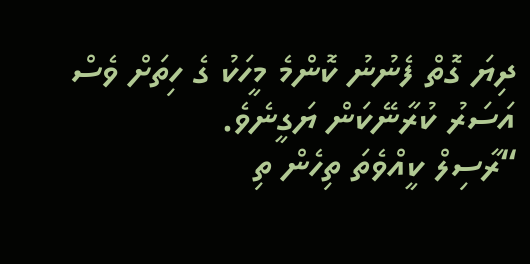ދިޔަ ގޮތް ފެނުނު ކޮންމެ މީހަކު ގެ ހިތަށް ވެސް އަސަރު ކުރާނޭކަން ޔަގީނެވެ.
“ރާސިލް ކީއްވެތަ ތިހެން ތި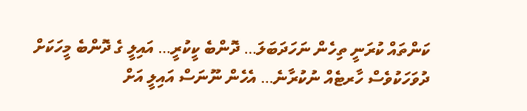ކަންތައް ކުރަނީ ތިހެން ނަހަދަބަލަ… ދޮންބެ ކީކުރީ… އައިލީ ގެ ދޮންބެ މީހަކަށް ދުވަހަކުވެސް ހާރޓެއް ނުކުރާނެ… އެހެން ނޫނަސް އައިލީ އަށް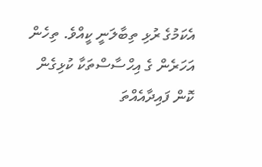އެކަމުގެ ރުޅި ތިބާލަނީ ކީއްވެ. ތިހެން އަހަރެން ގެ އިހްސާސްތަކާ ކުޅިގެން ކޮން ފައިދާއެއްތަ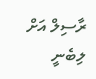ރާސިލް އަށް ލިބެނީ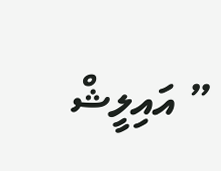” އައިލީޝް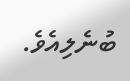ބުނެލިއެވެ.